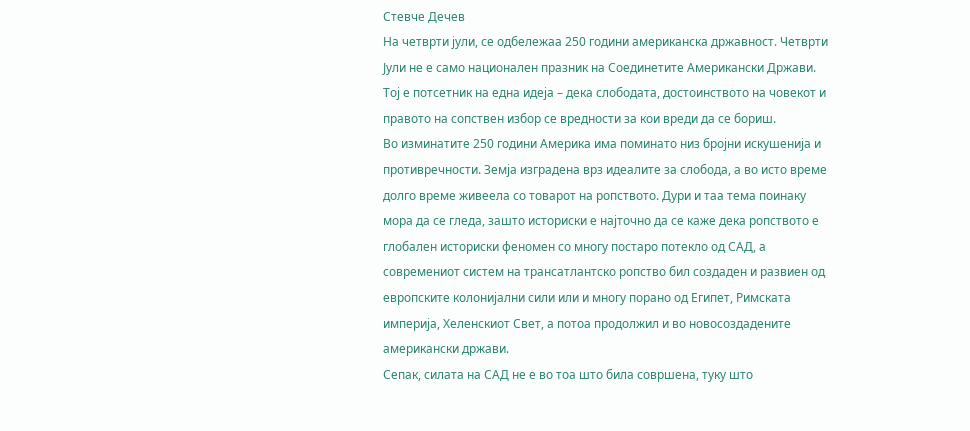Стевче Дечев
На четврти јули, се одбележаа 250 години американска државност. Четврти Јули не е само национален празник на Соединетите Американски Држави. Тој е потсетник на една идеја – дека слободата, достоинството на човекот и правото на сопствен избор се вредности за кои вреди да се бориш.
Во изминатите 250 години Америка има поминато низ бројни искушенија и противречности. Земја изградена врз идеалите за слобода, а во исто време долго време живеела со товарот на ропството. Дури и таа тема поинаку мора да се гледа, зашто историски е најточно да се каже дека ропството е глобален историски феномен со многу постаро потекло од САД, а современиот систем на трансатлантско ропство бил создаден и развиен од европските колонијални сили или и многу порано од Египет, Римската империја, Хеленскиот Свет, а потоа продолжил и во новосоздадените американски држави.
Сепак, силата на САД не е во тоа што била совршена, туку што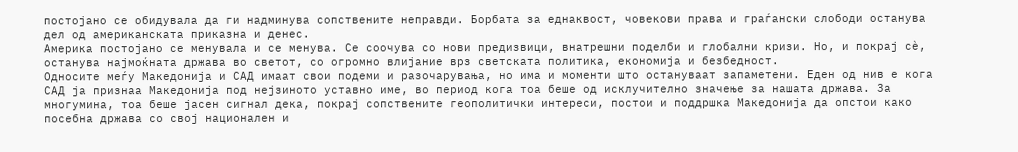постојано се обидувала да ги надминува сопствените неправди. Борбата за еднаквост, човекови права и граѓански слободи останува дел од американската приказна и денес.
Америка постојано се менувала и се менува. Се соочува со нови предизвици, внатрешни поделби и глобални кризи. Но, и покрај сè, останува најмоќната држава во светот, со огромно влијание врз светската политика, економија и безбедност.
Односите меѓу Македонија и САД имаат свои подеми и разочарувања, но има и моменти што остануваат запаметени. Еден од нив е кога САД ја признаа Македонија под нејзиното уставно име, во период кога тоа беше од исклучително значење за нашата држава. За многумина, тоа беше јасен сигнал дека, покрај сопствените геополитички интереси, постои и поддршка Македонија да опстои како посебна држава со свој национален и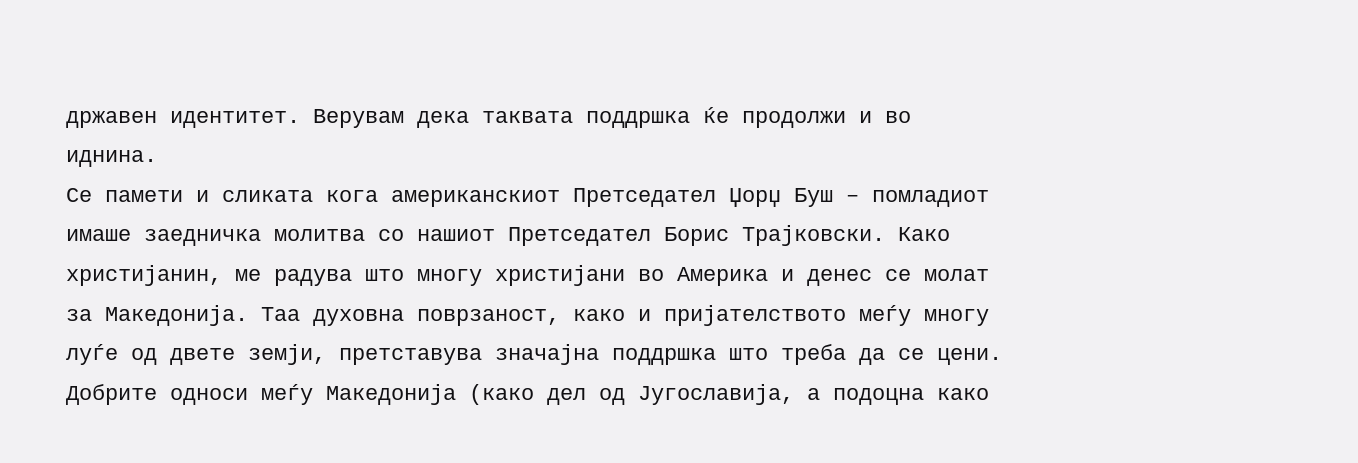државен идентитет. Верувам дека таквата поддршка ќе продолжи и во иднина.
Се памети и сликата кога американскиот Претседател Џорџ Буш – помладиот имаше заедничка молитва со нашиот Претседател Борис Трајковски. Како христијанин, ме радува што многу христијани во Америка и денес се молат за Македонија. Таа духовна поврзаност, како и пријателството меѓу многу луѓе од двете земји, претставува значајна поддршка што треба да се цени.
Добрите односи меѓу Македонија (како дел од Југославија, а подоцна како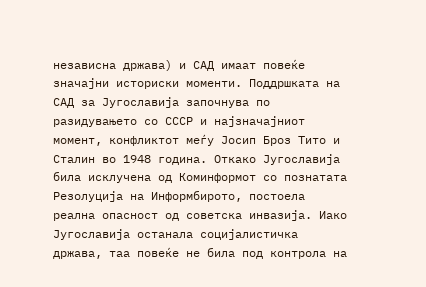независна држава) и САД имаат повеќе значајни историски моменти. Поддршката на САД за Југославија започнува по разидувањето со СССР и најзначајниот момент, конфликтот меѓу Јосип Броз Тито и Сталин во 1948 година. Откако Југославија била исклучена од Коминформот со познатата Резолуција на Информбирото, постоела реална опасност од советска инвазија. Иако Југославија останала социјалистичка држава, таа повеќе не била под контрола на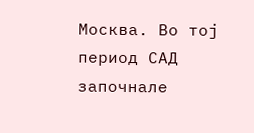Москва. Во тој период САД започнале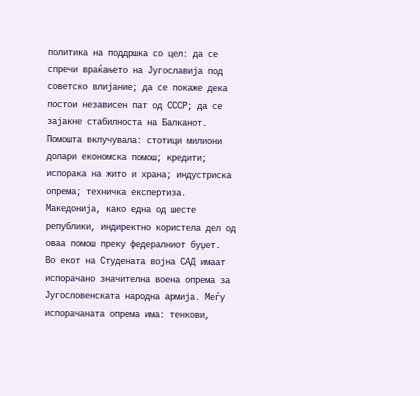политика на поддршка со цел: да се спречи враќањето на Југославија под советско влијание; да се покаже дека постои независен пат од СССР; да се зајакне стабилноста на Балканот. Помошта вклучувала: стотици милиони долари економска помош; кредити; испорака на жито и храна; индустриска опрема; техничка експертиза. Македонија, како една од шесте републики, индиректно користела дел од оваа помош преку федералниот буџет.
Во екот на Студената војна САД имаат испорачано значителна воена опрема за Југословенската народна армија. Меѓу испорачаната опрема има: тенкови,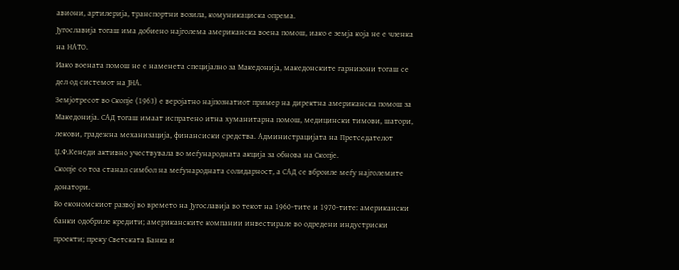авиони, артилерија, транспортни возила, комуникациска опрема.
Југославија тогаш има добиено најголема американска воена помош, иако е земја која не е членка на НАТО.
Иако воената помош не е наменета специјално за Македонија, македонските гарнизони тогаш се дел од системот на ЈНА.
Земјотресот во Скопје (1963) е веројатно најпознатиот пример на директна американска помош за Македонија. САД тогаш имаат испратено итна хуманитарна помош, медицински тимови, шатори, лекови, градежна механизација, финансиски средства. Администрацијата на Претседателот Џ.Ф.Кенеди активно учествувала во меѓународната акција за обнова на Скопје.
Скопје со тоа станал симбол на меѓународната солидарност, а САД се вброиле меѓу најголемите донатори.
Во економскиот развој во времето на Југославија во текот на 1960-тите и 1970-тите: американски банки одобриле кредити; американските компании инвестирале во одредени индустриски проекти; преку Светската Банка и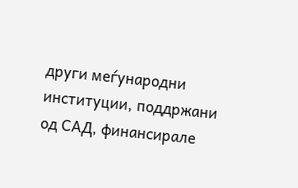други меѓународни институции, поддржани од САД, финансирале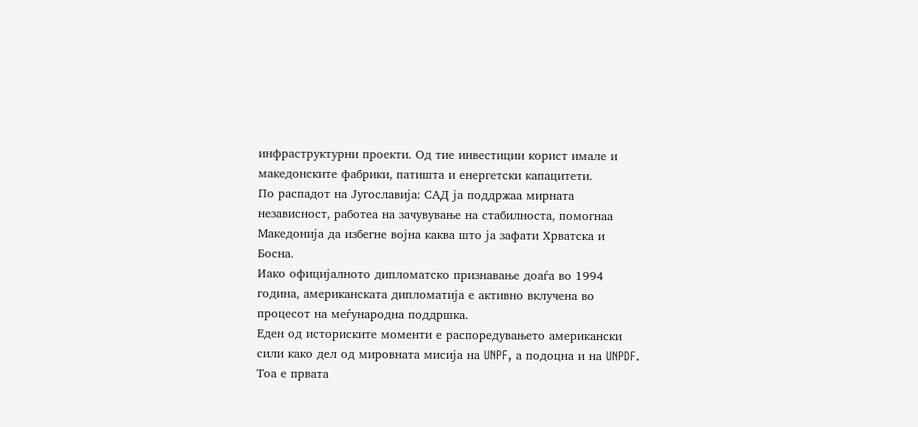инфраструктурни проекти. Од тие инвестиции корист имале и македонските фабрики, патишта и енергетски капацитети.
По распадот на Југославија: САД ја поддржаа мирната независност, работеа на зачувување на стабилноста, помогнаа Македонија да избегне војна каква што ја зафати Хрватска и Босна.
Иако официјалното дипломатско признавање доаѓа во 1994 година, американската дипломатија е активно вклучена во процесот на меѓународна поддршка.
Еден од историските моменти е распоредувањето американски сили како дел од мировната мисија на UNPF, а подоцна и на UNPDF. Тоа е првата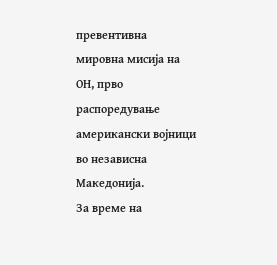превентивна мировна мисија на ОН, прво распоредување американски војници во независна Македонија.
За време на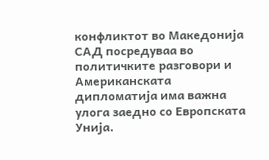конфликтот во Македонија САД посредуваа во политичките разговори и Американската дипломатија има важна улога заедно со Европската Унија.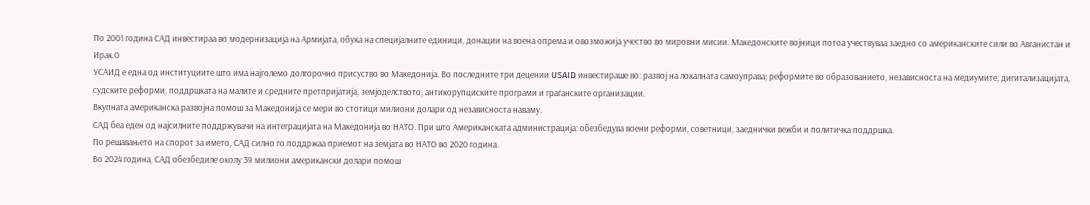По 2001 година САД инвестираа во модернизација на Армијата, обука на специјалните единици, донации на воена опрема и овозможија учество во мировни мисии. Македонските војници потоа учествуваа заедно со американските сили во Авганистан и Ирак.0
УСАИД е една од институциите што има најголемо долгорочно присуство во Македонија. Во последните три децении USAID инвестираше во: развој на локалната самоуправа; реформите во образованието, независноста на медиумите, дигитализацијата, судските реформи, поддршката на малите и средните претпријатија, земјоделството, антикорупциските програми и граѓанските организации.
Вкупната американска развојна помош за Македонија се мери во стотици милиони долари од независноста наваму.
САД беа еден од најсилните поддржувачи на интеграцијата на Македонија во НАТО. При што Американската администрација: обезбедува воени реформи, советници, заеднички вежби и политичка поддршка.
По решавањето на спорот за името, САД силно го поддржаа приемот на земјата во НАТО во 2020 година.
Во 2024 година, САД обезбедиле околу 39 милиони американски долари помош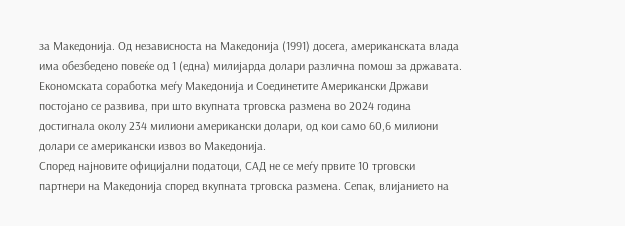за Македонија. Од независноста на Македонија (1991) досега, американската влада има обезбедено повеќе од 1 (една) милијарда долари различна помош за државата.
Економската соработка меѓу Македонија и Соединетите Американски Држави постојано се развива, при што вкупната трговска размена во 2024 година достигнала околу 234 милиони американски долари, од кои само 60,6 милиони долари се американски извоз во Македонија.
Според најновите официјални податоци, САД не се меѓу првите 10 трговски партнери на Македонија според вкупната трговска размена. Сепак, влијанието на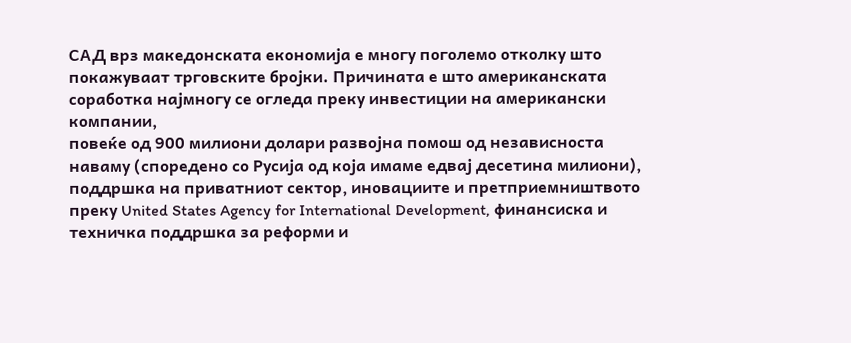САД врз македонската економија е многу поголемо отколку што покажуваат трговските бројки. Причината е што американската соработка најмногу се огледа преку инвестиции на американски компании,
повеќе од 900 милиони долари развојна помош од независноста наваму (споредено со Русија од која имаме едвај десетина милиони), поддршка на приватниот сектор, иновациите и претприемништвото преку United States Agency for International Development, финансиска и техничка поддршка за реформи и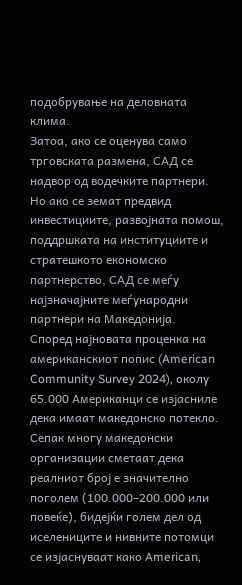подобрување на деловната клима.
Затоа, ако се оценува само трговската размена, САД се надвор од водечките партнери. Но ако се земат предвид инвестициите, развојната помош, поддршката на институциите и стратешкото економско партнерство, САД се меѓу најзначајните меѓународни партнери на Македонија.
Според најновата проценка на американскиот попис (American Community Survey 2024), околу 65.000 Американци се изјасниле дека имаат македонско потекло. Сепак многу македонски организации сметаат дека реалниот број е значително поголем (100.000–200.000 или повеќе), бидејќи голем дел од иселениците и нивните потомци се изјаснуваат како American,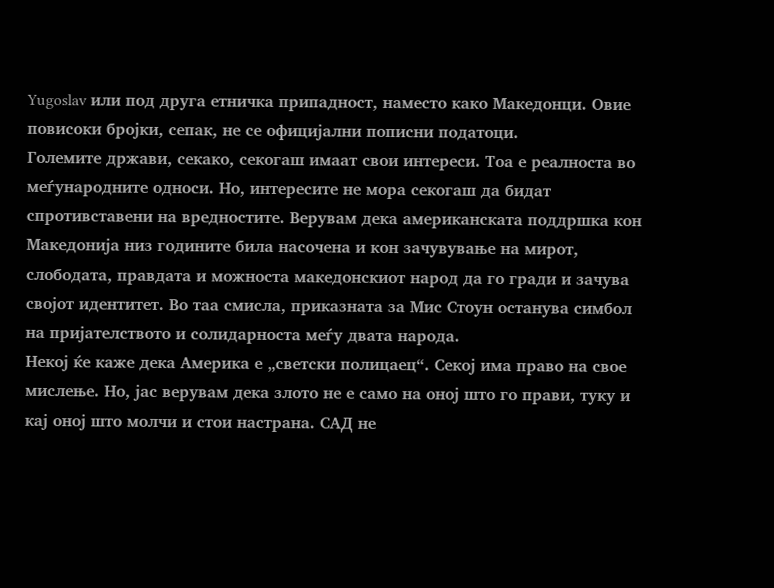Yugoslav или под друга етничка припадност, наместо како Македонци. Овие повисоки бројки, сепак, не се официјални пописни податоци.
Големите држави, секако, секогаш имаат свои интереси. Тоа е реалноста во меѓународните односи. Но, интересите не мора секогаш да бидат спротивставени на вредностите. Верувам дека американската поддршка кон Македонија низ годините била насочена и кон зачувување на мирот, слободата, правдата и можноста македонскиот народ да го гради и зачува својот идентитет. Во таа смисла, приказната за Мис Стоун останува симбол на пријателството и солидарноста меѓу двата народа.
Некој ќе каже дека Америка е „светски полицаец“. Секој има право на свое мислење. Но, јас верувам дека злото не е само на оној што го прави, туку и кај оној што молчи и стои настрана. САД не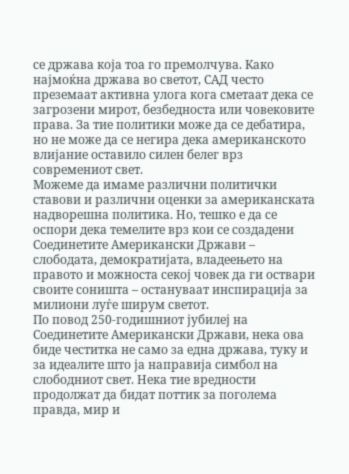се држава која тоа го премолчува. Како најмоќна држава во светот, САД често преземаат активна улога кога сметаат дека се загрозени мирот, безбедноста или човековите права. За тие политики може да се дебатира, но не може да се негира дека американското влијание оставило силен белег врз современиот свет.
Можеме да имаме различни политички ставови и различни оценки за американската надворешна политика. Но, тешко е да се оспори дека темелите врз кои се создадени Соединетите Американски Држави – слободата, демократијата, владеењето на правото и можноста секој човек да ги оствари своите соништа – остануваат инспирација за милиони луѓе ширум светот.
По повод 250-годишниот јубилеј на Соединетите Американски Држави, нека ова биде честитка не само за една држава, туку и за идеалите што ја направија симбол на слободниот свет. Нека тие вредности продолжат да бидат поттик за поголема правда, мир и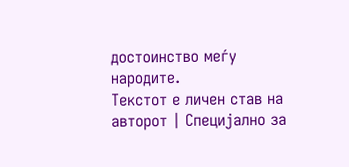достоинство меѓу народите.
Текстот е личен став на авторот | Специјално за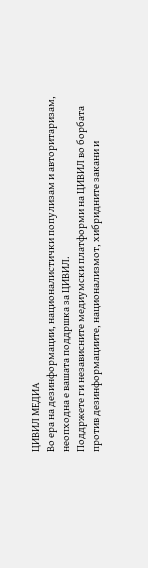ЦИВИЛ МЕДИА
Во ера на дезинформации, националистички популизам и авторитаризам, неопходна е вашата поддршка за ЦИВИЛ.
Поддржете ги независните медиумски платформи на ЦИВИЛ во борбата против дезинформациите, национализмот, хибридните закани и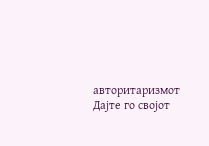авторитаризмот
Дајте го својот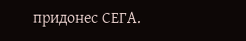придонес СЕГА.